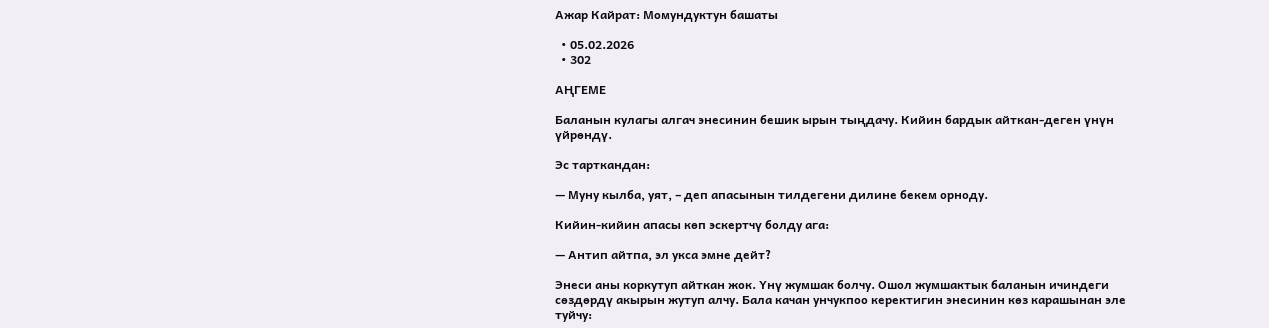Ажар Кайрат: Момундуктун башаты

  • 05.02.2026
  • 302

АҢГЕМЕ

Баланын кулагы алгач энесинин бешик ырын тыңдачу. Кийин бардык айткан-деген үнүн үйрөндү.

Эс тарткандан:

— Муну кылба, уят, – деп апасынын тилдегени дилине бекем орноду.

Кийин-кийин апасы көп эскертчү болду ага:

— Антип айтпа, эл укса эмне дейт?

Энеси аны коркутуп айткан жок. Үнү жумшак болчу. Ошол жумшактык баланын ичиндеги сөздөрдү акырын жутуп алчу. Бала качан унчукпоо керектигин энесинин көз карашынан эле туйчу: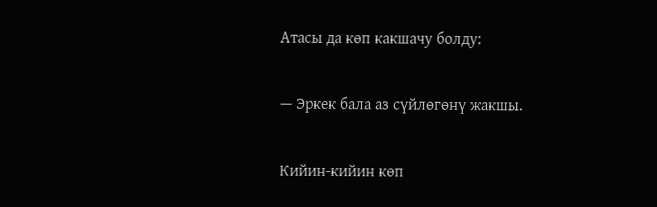Атасы да көп какшачу болду:

— Эркек бала аз сүйлөгөнү жакшы.

Кийин-кийин көп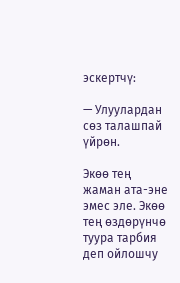эскертчү:

— Улуулардан сөз талашпай үйрөн.

Экөө тең жаман ата-эне эмес эле. Экөө тең өздөрүнчө туура тарбия деп ойлошчу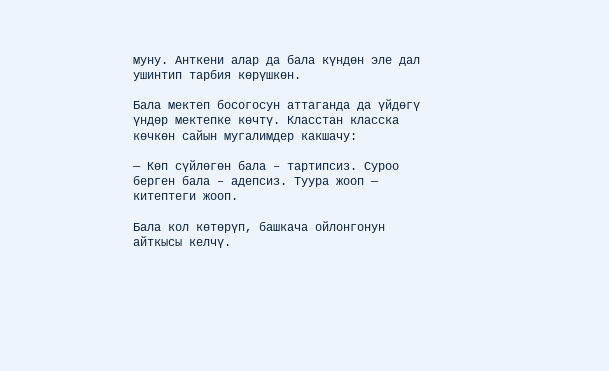муну. Анткени алар да бала күндөн эле дал ушинтип тарбия көрүшкөн.

Бала мектеп босогосун аттаганда да үйдөгү үндөр мектепке көчтү. Класстан класска көчкөн сайын мугалимдер какшачу:

— Көп сүйлөгөн бала – тартипсиз. Суроо берген бала – адепсиз. Туура жооп — китептеги жооп.

Бала кол көтөрүп, башкача ойлонгонун айткысы келчү.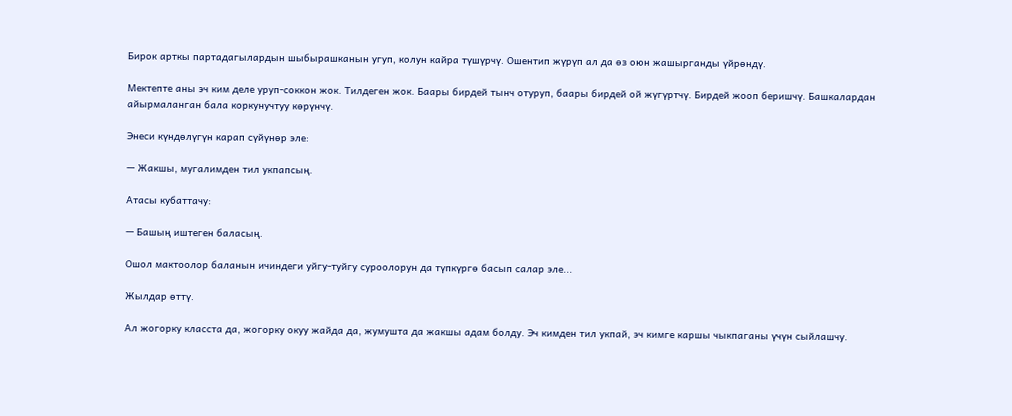Бирок арткы партадагылардын шыбырашканын угуп, колун кайра түшүрчү. Ошентип жүрүп ал да өз оюн жашырганды үйрөндү.

Мектепте аны эч ким деле уруп-соккон жок. Тилдеген жок. Баары бирдей тынч отуруп, баары бирдей ой жүгүртчү. Бирдей жооп беришчү. Башкалардан айырмаланган бала коркунучтуу көрүнчү.

Энеси күндөлүгүн карап сүйүнөр эле:

— Жакшы, мугалимден тил укпапсың.

Атасы кубаттачу:

— Башың иштеген баласың.

Ошол мактоолор баланын ичиндеги уйгу-туйгу суроолорун да түпкүргө басып салар эле...

Жылдар өттү.

Ал жогорку класста да, жогорку окуу жайда да, жумушта да жакшы адам болду. Эч кимден тил укпай, эч кимге каршы чыкпаганы үчүн сыйлашчу.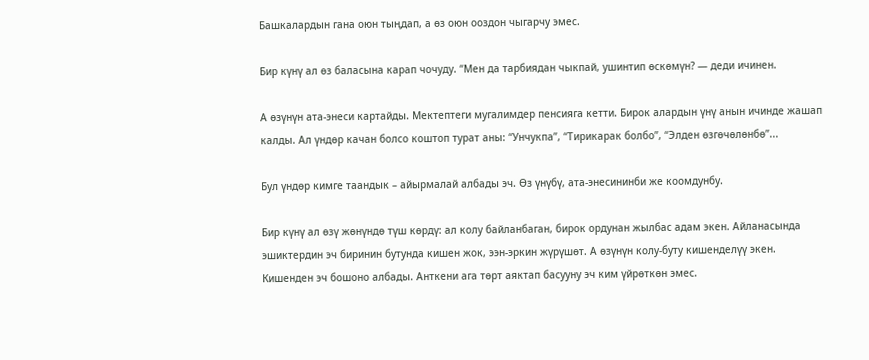Башкалардын гана оюн тыңдап, а өз оюн ооздон чыгарчу эмес.

Бир күнү ал өз баласына карап чочуду. “Мен да тарбиядан чыкпай, ушинтип өскөмүн? — деди ичинен.

А өзүнүн ата-энеси картайды. Мектептеги мугалимдер пенсияга кетти. Бирок алардын үнү анын ичинде жашап калды. Ал үндөр качан болсо коштоп турат аны: “Унчукпа”, “Тирикарак болбо”, “Элден өзгөчөлөнбө”...

Бул үндөр кимге таандык – айырмалай албады эч. Өз үнүбү, ата-энесининби же коомдунбу.

Бир күнү ал өзү жөнүндө түш көрдү: ал колу байланбаган, бирок ордунан жылбас адам экен. Айланасында эшиктердин эч биринин бутунда кишен жок, ээн-эркин жүрүшөт. А өзүнүн колу-буту кишенделүү экен. Кишенден эч бошоно албады. Анткени ага төрт аяктап басууну эч ким үйрөткөн эмес.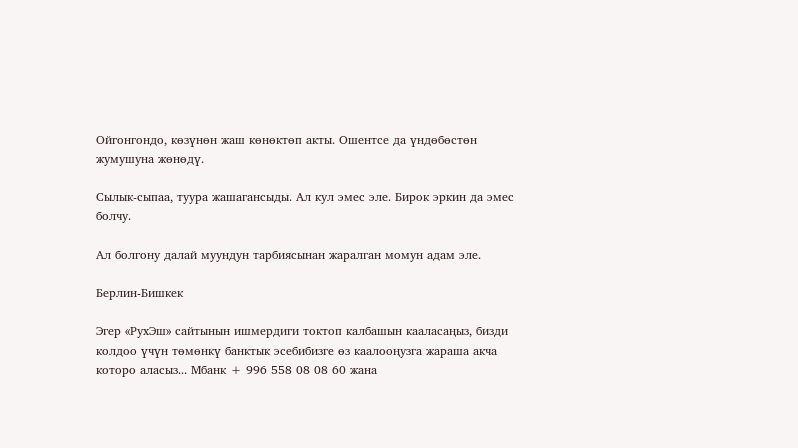Ойгонгондо, көзүнөн жаш көнөктөп акты. Ошентсе да үндөбөстөн жумушуна жөнөдү.

Сылык-сыпаа, туура жашагансыды. Ал кул эмес эле. Бирок эркин да эмес болчу.

Ал болгону далай муундун тарбиясынан жаралган момун адам эле.

Берлин-Бишкек

Эгер «РухЭш» сайтынын ишмердиги токтоп калбашын кааласаңыз, бизди колдоо үчүн төмөнкү банктык эсебибизге өз каалооңузга жараша акча которо аласыз... Мбанк + 996 558 08 08 60 жана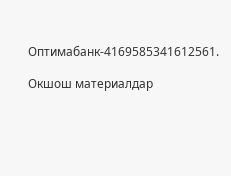Оптимабанк-4169585341612561.

Окшош материалдар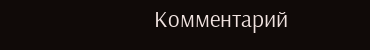Комментарий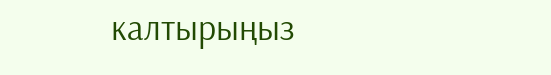калтырыңыз